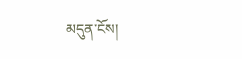མདུན་ངོས།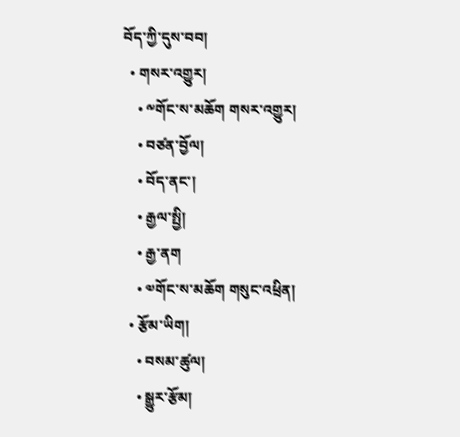བོད་ཀྱི་དུས་བབ།
  • གསར་འགྱུར།
    • ༸གོང་ས་མཆོག གསར་འགྱུར།
    • བཙན་བྱོལ།
    • བོད་ནང་།
    • རྒྱལ་སྤྱི།
    • རྒྱ་ནག
    • ༧གོང་ས་མཆོག གསུང་འཕྲིན།
  • རྩོམ་ཡིག།
    • བསམ་ཚུལ།
    • སྒྱུར་རྩོམ།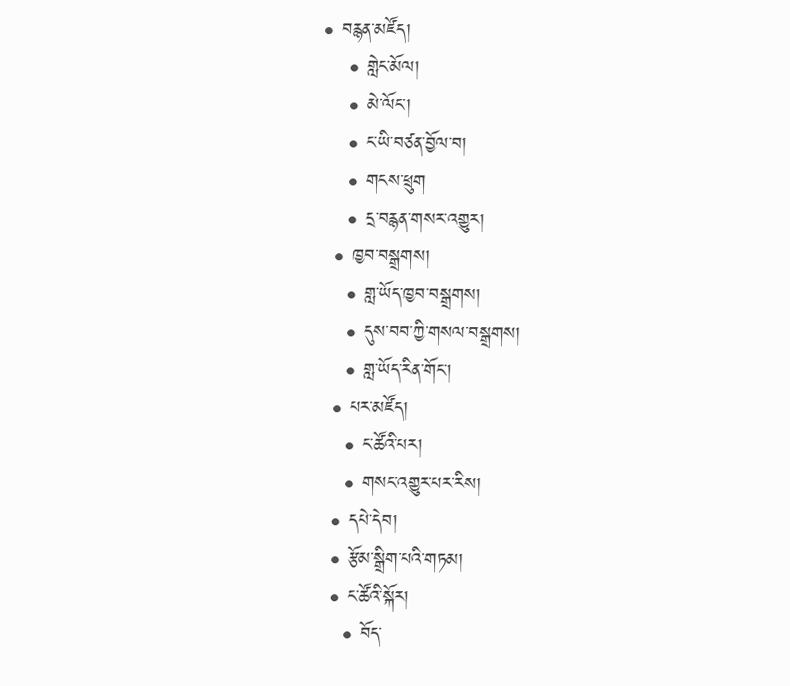• བརྙན་མཛོད།
    • གླེང་མོལ།
    • མེ་ལོང་།
    • ང་ཡི་བཙན་བྱོལ་བ།
    • གངས་ཕྲུག
    • དྲ་བརྙན་གསར་འགྱུར།
  • ཁྱབ་བསྒྲགས།
    • གླ་ཡོད་ཁྱབ་བསྒྲགས།
    • དུས་བབ་ཀྱི་གསལ་བསྒྲགས།
    • གླ་ཡོད་རིན་གོང་།
  • པར་མཛོད།
    • ང་ཚོའི་པར།
    • གསང་འགྱུར་པར་རིས།
  • དཔེ་དེབ།
  • རྩོམ་སྒྲིག་པའི་གཏམ།
  • ང་ཚོའི་སྐོར།
    • བོད་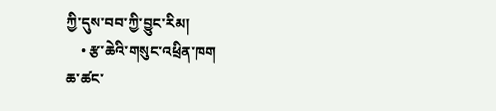ཀྱི་དུས་བབ་ཀྱི་བྱུང་རིམ།
    • རྩ་ཆེའི་གསུང་འཕྲིན་ཁག
ཆ་ཚང་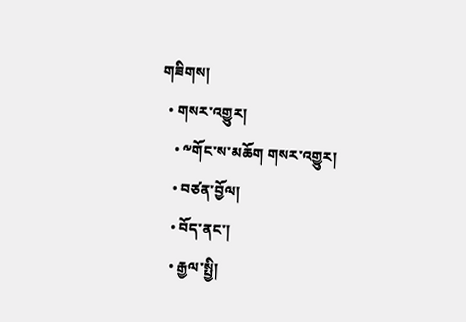གཟིགས།
  • གསར་འགྱུར།
    • ༸གོང་ས་མཆོག གསར་འགྱུར།
    • བཙན་བྱོལ།
    • བོད་ནང་།
    • རྒྱལ་སྤྱི།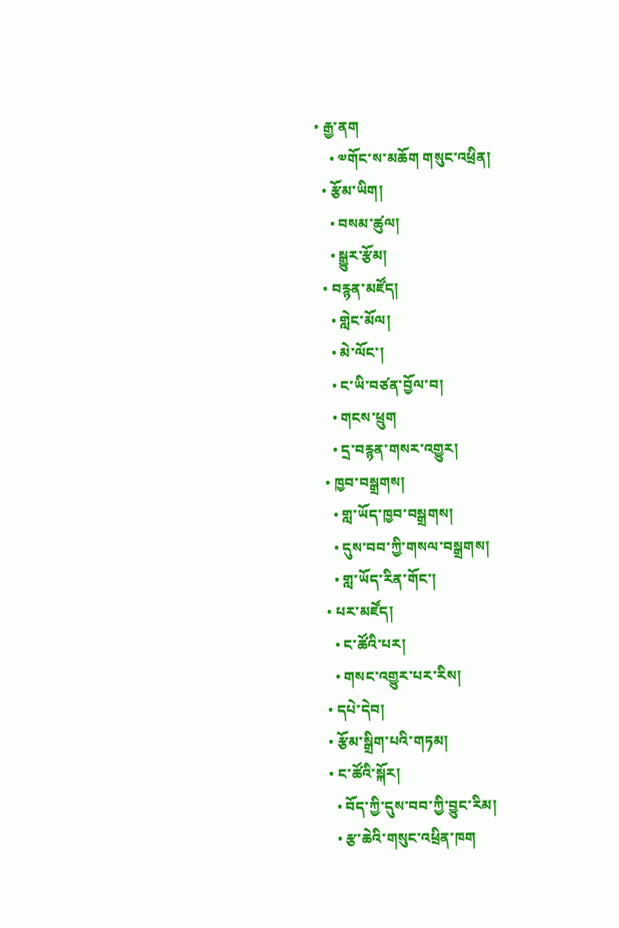• རྒྱ་ནག
    • ༧གོང་ས་མཆོག གསུང་འཕྲིན།
  • རྩོམ་ཡིག།
    • བསམ་ཚུལ།
    • སྒྱུར་རྩོམ།
  • བརྙན་མཛོད།
    • གླེང་མོལ།
    • མེ་ལོང་།
    • ང་ཡི་བཙན་བྱོལ་བ།
    • གངས་ཕྲུག
    • དྲ་བརྙན་གསར་འགྱུར།
  • ཁྱབ་བསྒྲགས།
    • གླ་ཡོད་ཁྱབ་བསྒྲགས།
    • དུས་བབ་ཀྱི་གསལ་བསྒྲགས།
    • གླ་ཡོད་རིན་གོང་།
  • པར་མཛོད།
    • ང་ཚོའི་པར།
    • གསང་འགྱུར་པར་རིས།
  • དཔེ་དེབ།
  • རྩོམ་སྒྲིག་པའི་གཏམ།
  • ང་ཚོའི་སྐོར།
    • བོད་ཀྱི་དུས་བབ་ཀྱི་བྱུང་རིམ།
    • རྩ་ཆེའི་གསུང་འཕྲིན་ཁག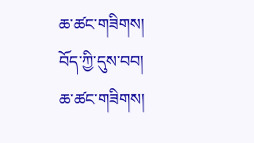ཆ་ཚང་གཟིགས།
བོད་ཀྱི་དུས་བབ།
ཆ་ཚང་གཟིགས།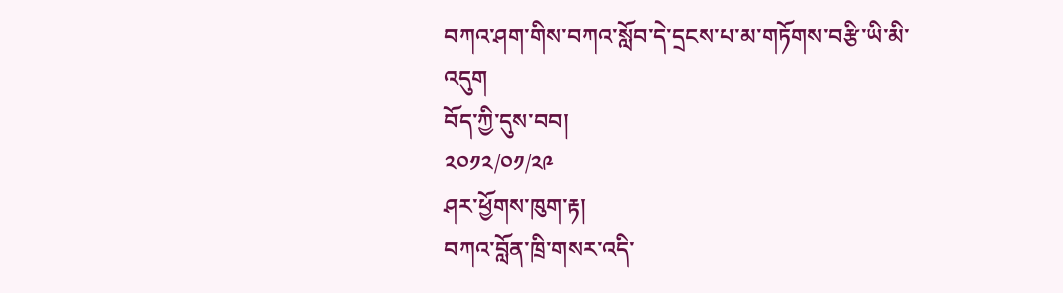བཀའ་ཤག་གིས་བཀའ་སློབ་དེ་དྲངས་པ་མ་གཏོགས་བརྩི་ཡི་མི་འདུག
བོད་ཀྱི་དུས་བབ།
༢༠༡༢/༠༡/༢༩
ཤར་ཕྱོགས་ཁུག་རྟ།
བཀའ་བློན་ཁྲི་གསར་འདི་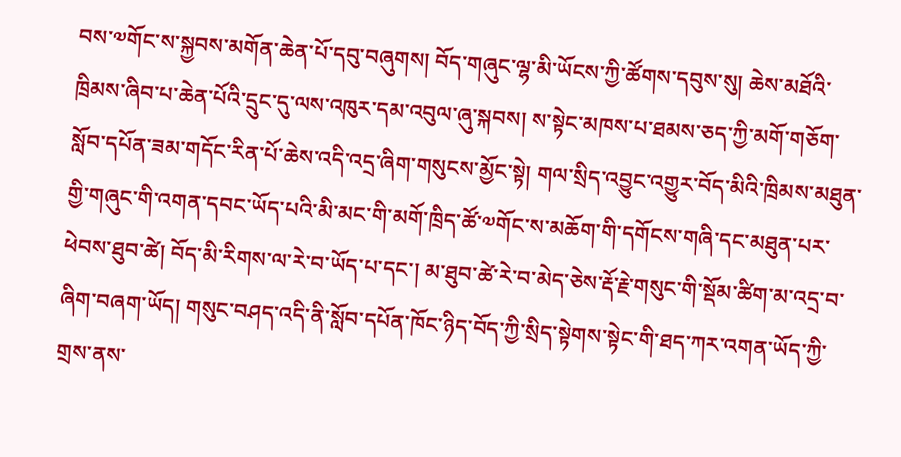བས་༧གོང་ས་སྐྱབས་མགོན་ཆེན་པོ་དབུ་བཞུགས། བོད་གཞུང་ལྷ་མི་ཡོངས་ཀྱི་ཚོགས་དབུས་སུ། ཆེས་མཐོའི་ཁྲིམས་ཞིབ་པ་ཆེན་པོའི་དྲུང་དུ་ལས་འཁུར་དམ་འབུལ་ཞུ་སྐབས། ས་སྟེང་མཁས་པ་ཐམས་ཅད་ཀྱི་མགོ་གཅོག་སློབ་དཔོན་ཟམ་གདོང་རིན་པོ་ཆེས་འདི་འདྲ་ཞིག་གསུངས་མྱོང་སྟེ། གལ་སྲིད་འབྱུང་འགྱུར་བོད་མིའི་ཁྲིམས་མཐུན་གྱི་གཞུང་གི་འགན་དབང་ཡོད་པའི་མི་མང་གི་མགོ་ཁྲིད་ཚོ་༧གོང་ས་མཆོག་གི་དགོངས་གཞི་དང་མཐུན་པར་ཕེབས་ཐུབ་ཚེ། བོད་མི་རིགས་ལ་རེ་བ་ཡོད་པ་དང་། མ་ཐུབ་ཚེ་རེ་བ་མེད་ཅེས་རྡོ་རྗེ་གསུང་གི་སྡོམ་ཚིག་མ་འདྲ་བ་ཞིག་བཞག་ཡོད། གསུང་བཤད་འདི་ནི་སློབ་དཔོན་ཁོང་ཉིད་བོད་ཀྱི་སྲིད་སྟེགས་སྟེང་གི་ཐད་ཀར་འགན་ཡོད་ཀྱི་གྲས་ནས་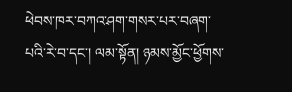ཕེབས་ཁར་བཀའ་ཤག་གསར་པར་བཞག་པའི་རེ་བ་དང་། ལམ་སྟོན། ཉམས་མྱོང་ཕྱོགས་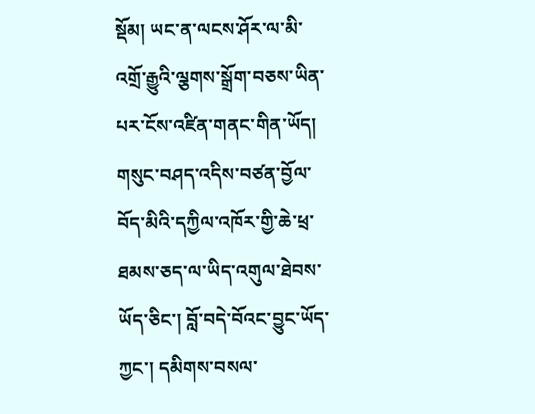སྡོམ། ཡང་ན་ལངས་ཤོར་ལ་མི་འགྲོ་རྒྱུའི་ལྕགས་སྒྲོག་བཅས་ཡིན་པར་ངོས་འཛིན་གནང་གིན་ཡོད།
གསུང་བཤད་འདིས་བཙན་བྱོལ་བོད་མིའི་དཀྱིལ་འཁོར་གྱི་ཆེ་ཕྲ་ཐམས་ཅད་ལ་ཡིད་འགུལ་ཐེབས་ཡོད་ཅིང་། བློ་བདེ་བོའང་བྱུང་ཡོད་ཀྱང་། དམིགས་བསལ་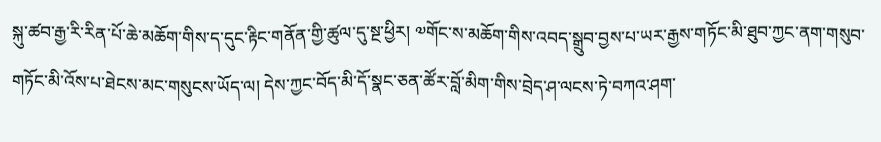སྐུ་ཚབ་རྒྱ་རི་རིན་པོ་ཆེ་མཆོག་གིས་ད་དུང་རྟིང་གནོན་གྱི་ཚུལ་དུ་སྔ་ཕྱིར། ༧གོང་ས་མཆོག་གིས་འབད་སྒྲུབ་བྱས་པ་ཡར་རྒྱས་གཏོང་མི་ཐུབ་ཀྱང་ནག་གསུབ་གཏོང་མི་འོས་པ་ཐེངས་མང་གསུངས་ཡོད་ལ། དེས་ཀྱང་བོད་མི་དོ་སྣང་ཅན་ཚོར་བློ་མིག་གིས་བྲེད་ཤ་ལངས་ཏེ་བཀའ་ཤག་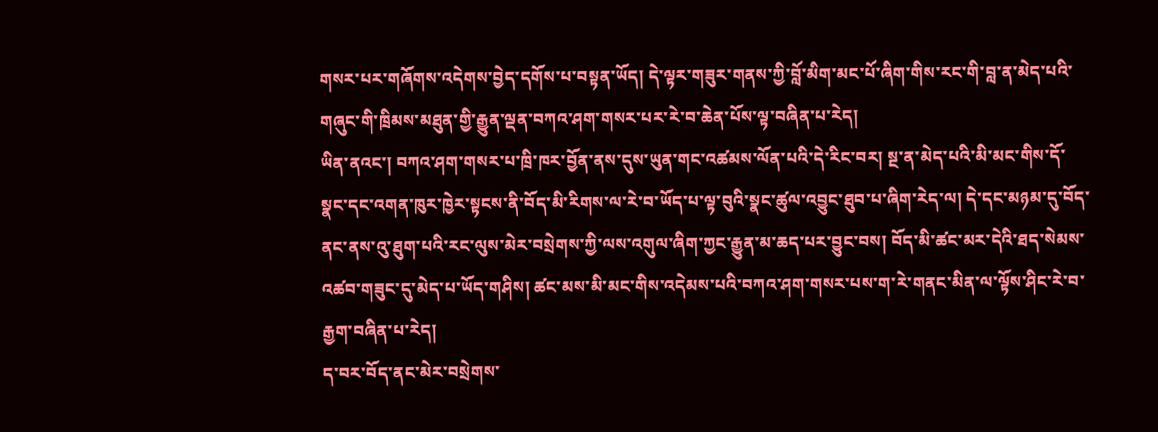གསར་པར་གཞོགས་འདེགས་བྱེད་དགོས་པ་བསྟན་ཡོད། དེ་ལྟར་གཟུར་གནས་ཀྱི་བློ་མིག་མང་པོ་ཞིག་གིས་རང་གི་བླ་ན་མེད་པའི་གཞུང་གི་ཁྲིམས་མཐུན་གྱི་རྒྱུན་ལྡན་བཀའ་ཤག་གསར་པར་རེ་བ་ཆེན་པོས་ལྟ་བཞིན་པ་རེད།
ཡིན་ནའང་། བཀའ་ཤག་གསར་པ་ཁྲི་ཁར་བྱོན་ནས་དུས་ཡུན་གང་འཚམས་ལོན་པའི་དེ་རིང་བར། སྔ་ན་མེད་པའི་མི་མང་གིས་དོ་སྣང་དང་འགན་ཁུར་ཁྱེར་སྟངས་ནི་བོད་མི་རིགས་ལ་རེ་བ་ཡོད་པ་ལྟ་བུའི་སྣང་ཚུལ་འབྱུང་ཐུབ་པ་ཞིག་རེད་ལ། དེ་དང་མཉམ་དུ་བོད་ནང་ནས་འུ་ཐུག་པའི་རང་ལུས་མེར་བསྲེགས་ཀྱི་ལས་འགུལ་ཞིག་ཀྱང་རྒྱུན་མ་ཆད་པར་བྱུང་བས། བོད་མི་ཚང་མར་དེའི་ཐད་སེམས་འཚབ་གཟུང་དུ་མེད་པ་ཡོད་གཤིས། ཚང་མས་མི་མང་གིས་འདེམས་པའི་བཀའ་ཤག་གསར་པས་ག་རེ་གནང་མིན་ལ་ལྟོས་ཤིང་རེ་བ་རྒྱག་བཞིན་པ་རེད།
ད་བར་བོད་ནང་མེར་བསྲེགས་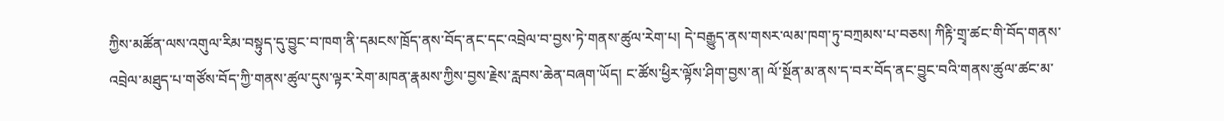ཀྱིས་མཚོན་ལས་འགུལ་རིམ་བསྟུད་དུ་བྱུང་བ་ཁག་ནི་དམངས་ཁྲོད་ནས་བོད་ནང་དང་འབྲེལ་བ་བྱས་ཏེ་གནས་ཚུལ་རེག་པ། དེ་བརྒྱུད་ནས་གསར་ལམ་ཁག་ཏུ་བཀྲམས་པ་བཅས། ཀིརྟི་གྲྭ་ཚང་གི་བོད་གནས་འབྲེལ་མཐུད་པ་གཙོས་བོད་ཀྱི་གནས་ཚུལ་དུས་ལྟར་རེག་མཁན་རྣམས་ཀྱིས་བྱས་རྗེས་རླབས་ཆེན་བཞག་ཡོད། ང་ཚོས་ཕྱིར་ལྟོས་ཤིག་བྱས་ན། ལོ་སྔོན་མ་ནས་ད་བར་བོད་ནང་བྱུང་བའི་གནས་ཚུལ་ཚང་མ་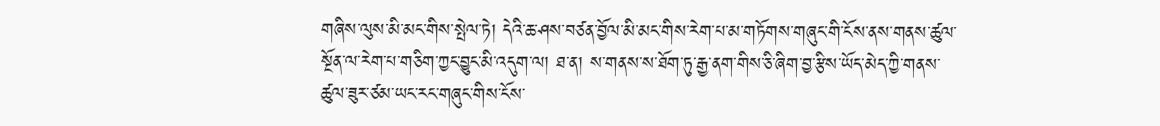གཞིས་ལུས་མི་མང་གིས་སྤེལ་ཏེ། དེའི་ཆ་ཤས་བཙན་བྱོལ་མི་མང་གིས་རེག་པ་མ་གཏོགས་གཞུང་གི་ངོས་ནས་གནས་ཚུལ་སྔོན་ལ་རེག་པ་གཅིག་ཀྱང་བྱུང་མི་འདུག་ལ། ཐ་ན། ས་གནས་ས་ཐོག་ཏུ་རྒྱ་ནག་གིས་ཅི་ཞིག་བྱ་རྩིས་ཡོད་མེད་ཀྱི་གནས་ཚུལ་ཟུར་ཙམ་ཡང་རང་གཞུང་གིས་ངོས་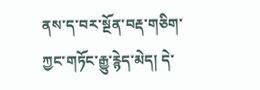ནས་ད་བར་སྔོན་བརྡ་གཅིག་ཀྱང་གཏོང་རྒྱུ་རྙེད་མེད། དེ་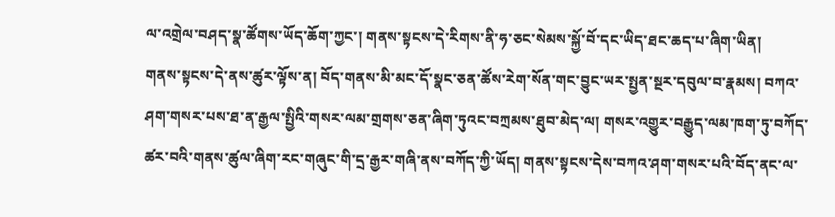ལ་འགྲེལ་བཤད་སྣ་ཚོགས་ཡོད་ཆོག་ཀྱང་། གནས་སྟངས་དེ་རིགས་ནི་ཧ་ཅང་སེམས་སྐྱོ་བོ་དང་ཡིད་ཐང་ཆད་པ་ཞིག་ཡིན།
གནས་སྟངས་དེ་ནས་ཚུར་ལྟོས་ན། བོད་གནས་མི་མང་དོ་སྣང་ཅན་ཚོས་རེག་སོན་གང་བྱུང་ཡར་སྤྱན་སྔར་དབུལ་བ་རྣམས། བཀའ་ཤག་གསར་པས་ཐ་ན་རྒྱལ་སྤྱིའི་གསར་ལམ་གྲགས་ཅན་ཞིག་ཏུའང་བཀྲམས་ཐུབ་མེད་ལ། གསར་འགྱུར་བརྒྱུད་ལམ་ཁག་ཏུ་བཀོད་ཚར་བའི་གནས་ཚུལ་ཞིག་རང་གཞུང་གི་དྲ་རྒྱར་གཞི་ནས་བཀོད་ཀྱི་ཡོད། གནས་སྟངས་དེས་བཀའ་ཤག་གསར་པའི་བོད་ནང་ལ་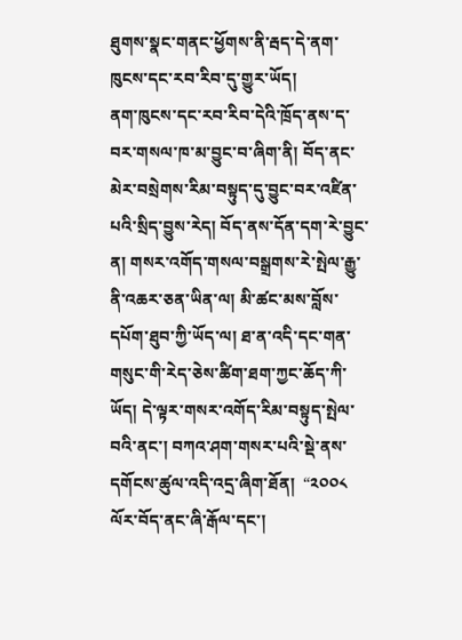ཐུགས་སྣང་གནང་ཕྱོགས་ནི་རྦད་དེ་ནག་ཁུངས་དང་རབ་རིབ་དུ་གྱུར་ཡོད།
ནག་ཁུངས་དང་རབ་རིབ་དེའི་ཁྲོད་ནས་ད་བར་གསལ་ཁ་མ་བྱུང་བ་ཞིག་ནི། བོད་ནང་མེར་བསྲེགས་རིམ་བསྟུད་དུ་བྱུང་བར་འཛིན་པའི་སྲིད་བྱུས་རེད། བོད་ནས་དོན་དག་རེ་བྱུང་ན། གསར་འགོད་གསལ་བསྒྲགས་རེ་སྤེལ་རྒྱུ་ནི་འཆར་ཅན་ཡིན་ལ། མི་ཚང་མས་བློས་དཔོག་ཐུབ་ཀྱི་ཡོད་ལ། ཐ་ན་འདི་དང་གན་གསུང་གི་རེད་ཅེས་ཚིག་ཐག་ཀྱང་ཆོད་ཀི་ཡོད། དེ་ལྟར་གསར་འགོད་རིམ་བསྟུད་སྤེལ་བའི་ནང་། བཀའ་ཤག་གསར་པའི་སྡེ་ནས་དགོངས་ཚུལ་འདི་འདྲ་ཞིག་ཐོན།  “༢༠༠༨ ལོར་བོད་ནང་ཞི་རྒོལ་དང་།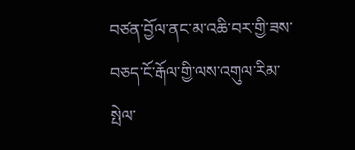བཙན་བྱོལ་ནང་མ་འཆི་བར་གྱི་ཟས་བཅད་ངོ་རྒོལ་གྱི་ལས་འགུལ་རིམ་སྤེལ་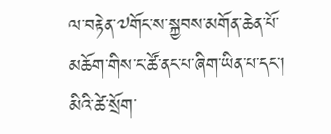ལ་བརྟེན་༧གོང་ས་སྐྱབས་མགོན་ཆེན་པོ་མཆོག་གིས་ང་ཚོ་ནང་པ་ཞིག་ཡིན་པ་དང་། མིའི་ཚེ་སྲོག་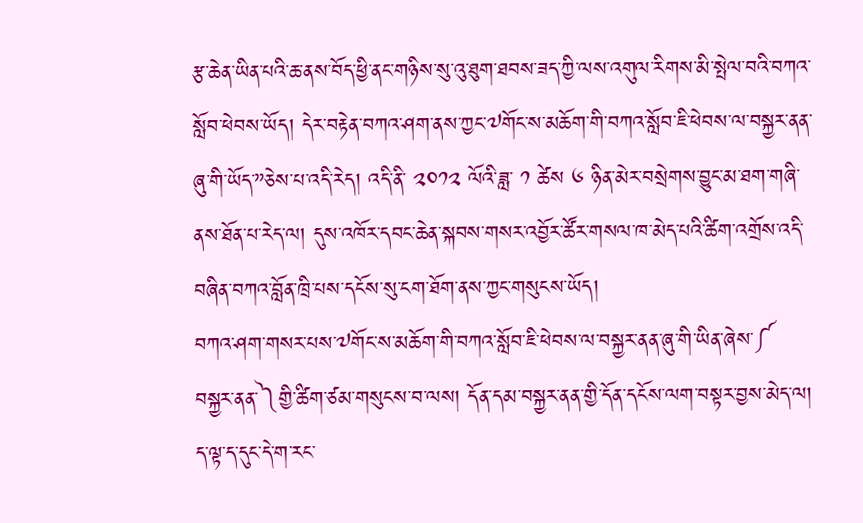རྩ་ཆེན་ཡིན་པའི་ཆ་ནས་བོད་ཕྱི་ནང་གཉིས་སུ་འུ་ཐུག་ཐབས་ཟད་ཀྱི་ལས་འགུལ་རིགས་མི་སྤེལ་བའི་བཀའ་སློབ་ཕེབས་ཡོད། དེར་བརྟེན་བཀའ་ཤག་ནས་ཀྱང་༧གོང་ས་མཆོག་གི་བཀའ་སློབ་ཇི་ཕེབས་ལ་བསྐྱར་ནན་ཞུ་གི་ཡོད་”ཅེས་པ་འདི་རེད། འདི་ནི་ ༢༠༡༢ ལོའི་ཟླ་ ༡ ཚེས ༦ ཉིན་མེར་བསྲེགས་བྱུང་མ་ཐག་གཞི་ནས་ཐོན་པ་རེད་ལ། དུས་འཁོར་དབང་ཆེན་སྐབས་གསར་འབྱོར་ཚོར་གསལ་ཁ་མེད་པའི་ཚིག་འགྲོས་འདི་བཞིན་བཀའ་བློན་ཁྲི་པས་དངོས་སུ་ངག་ཐོག་ནས་ཀྱང་གསུངས་ཡོད།
བཀའ་ཤག་གསར་པས་༧གོང་ས་མཆོག་གི་བཀའ་སློབ་ཇི་ཕེབས་ལ་བསྐྱར་ནན་ཞུ་གི་ཡིན་ཞེས་༼ བསྐྱར་ནན་༽གྱི་ཚིག་ཙམ་གསུངས་བ་ལས། དོན་དམ་བསྐྱར་ནན་གྱི་དོན་དངོས་ལག་བསྟར་བྱས་མེད་ལ། ད་ལྟ་ད་དུང་དེ་ག་རང་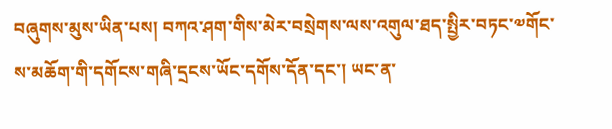བཞུགས་མུས་ཡིན་པས། བཀའ་ཤག་གིས་མེར་བསྲེགས་ལས་འགུལ་ཐད་སྤྱིར་བཏང་༧གོང་ས་མཆོག་གི་དགོངས་གཞི་དྲངས་ཡོང་དགོས་དོན་དང་། ཡང་ན་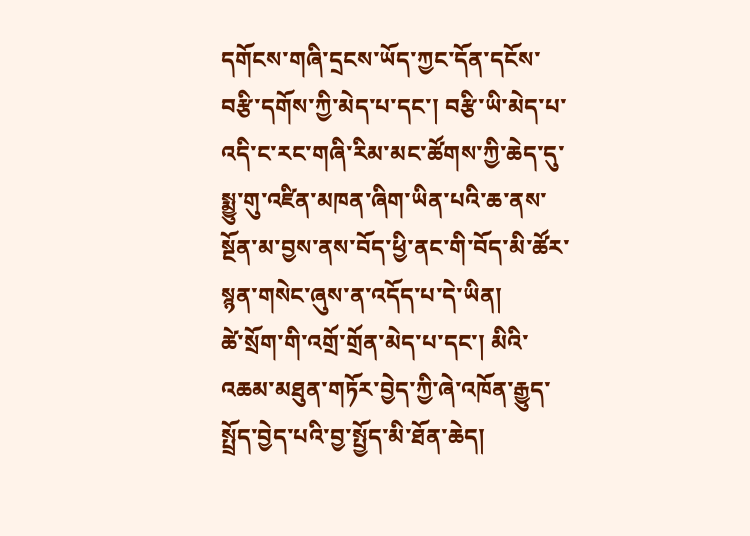དགོངས་གཞི་དྲངས་ཡོད་ཀྱང་དོན་དངོས་བརྩི་དགོས་ཀྱི་མེད་པ་དང་། བརྩི་ཡི་མེད་པ་འདི་ང་རང་གཞི་རིམ་མང་ཚོགས་ཀྱི་ཆེད་དུ་སྨྱུ་གུ་འཛིན་མཁན་ཞིག་ཡིན་པའི་ཆ་ནས་སྔོན་མ་བྱས་ནས་བོད་ཕྱི་ནང་གི་བོད་མི་ཚོར་སྙན་གསེང་ཞུས་ན་འདོད་པ་དེ་ཡིན།
ཚེ་སྲོག་གི་འགྲོ་གྲོན་མེད་པ་དང་། མིའི་འཆམ་མཐུན་གཏོར་བྱེད་ཀྱི་ཞེ་འཁོན་རྒྱུད་སྤྲོད་བྱེད་པའི་བྱ་སྤྱོད་མི་ཐོན་ཆེད།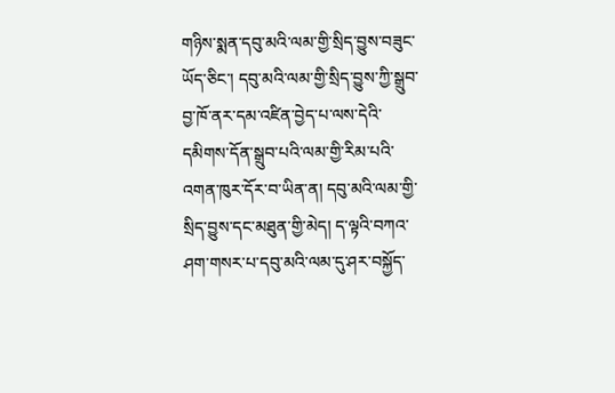གཉིས་སྨན་དབུ་མའི་ལམ་གྱི་སྲིད་བྱུས་བཟུང་ཡོད་ཅིང་། དབུ་མའི་ལམ་གྱི་སྲིད་བྱུས་ཀྱི་སྒྲུབ་བྱ་ཁོ་ནར་དམ་འཛིན་བྱེད་པ་ལས་དེའི་ དམིགས་དོན་སྒྲུབ་པའི་ལམ་གྱི་རིམ་པའི་འགན་ཁུར་དོར་བ་ཡིན་ན། དབུ་མའི་ལམ་གྱི་སྲིད་བྱུས་དང་མཐུན་གྱི་མེད། ད་ལྟའི་བཀའ་ཤག་གསར་པ་དབུ་མའི་ལམ་དུ་ཤར་བསྐྱོད་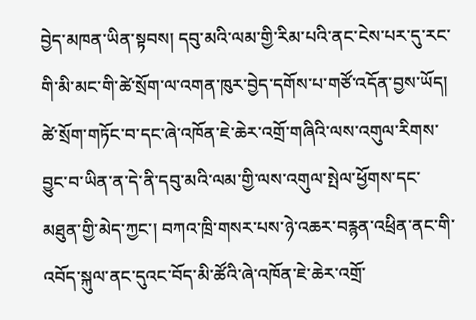བྱེད་མཁན་ཡིན་སྟབས། དབུ་མའི་ལམ་གྱི་རིམ་པའི་ནང་ངེས་པར་དུ་རང་གི་མི་མང་གི་ཚེ་སྲོག་ལ་འགན་ཁུར་བྱེད་དགོས་པ་གཙོ་འདོན་བྱས་ཡོད། ཚེ་སྲོག་གཏོང་བ་དང་ཞེ་འཁོན་ཇེ་ཆེར་འགྲོ་གཞིའི་ལས་འགུལ་རིགས་བྱུང་བ་ཡིན་ན་དེ་ནི་དབུ་མའི་ལམ་གྱི་ལས་འགུལ་སྤེལ་ཕྱོགས་དང་མཐུན་གྱི་མེད་ཀྱང་། བཀའ་ཁྲི་གསར་པས་ཉེ་འཆར་བརྙན་འཕྲིན་ནང་གི་འབོད་སྐུལ་ནང་དུའང་བོད་མི་ཚོའི་ཞེ་འཁོན་ཇེ་ཆེར་འགྲོ་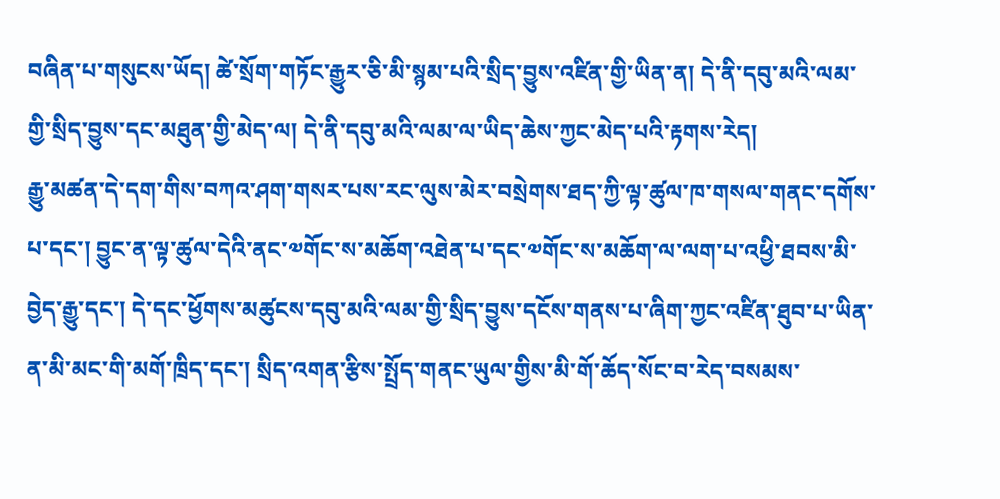བཞིན་པ་གསུངས་ཡོད། ཚེ་སྲོག་གཏོང་རྒྱུར་ཅི་མི་སྙམ་པའི་སྲིད་བྱུས་འཛིན་གྱི་ཡིན་ན། དེ་ནི་དབུ་མའི་ལམ་གྱི་སྲིད་བྱུས་དང་མཐུན་གྱི་མེད་ལ། དེ་ནི་དབུ་མའི་ལམ་ལ་ཡིད་ཆེས་ཀྱང་མེད་པའི་རྟགས་རེད།
རྒྱུ་མཚན་དེ་དག་གིས་བཀའ་ཤག་གསར་པས་རང་ལུས་མེར་བསྲེགས་ཐད་ཀྱི་ལྟ་ཚུལ་ཁ་གསལ་གནང་དགོས་པ་དང་། བྱུང་ན་ལྟ་ཚུལ་དེའི་ནང་༧གོང་ས་མཆོག་འཐེན་པ་དང་༧གོང་ས་མཆོག་ལ་ལག་པ་འཕྱི་ཐབས་མི་བྱེད་རྒྱུ་དང་། དེ་དང་ཕྱོགས་མཚུངས་དབུ་མའི་ལམ་གྱི་སྲིད་བྱུས་དངོས་གནས་པ་ཞིག་ཀྱང་འཛིན་ཐུབ་པ་ཡིན་ན་མི་མང་གི་མགོ་ཁྲིད་དང་། སྲིད་འགན་རྩིས་སྤྲོད་གནང་ཡུལ་གྱིས་མི་གོ་ཆོད་སོང་བ་རེད་བསམས་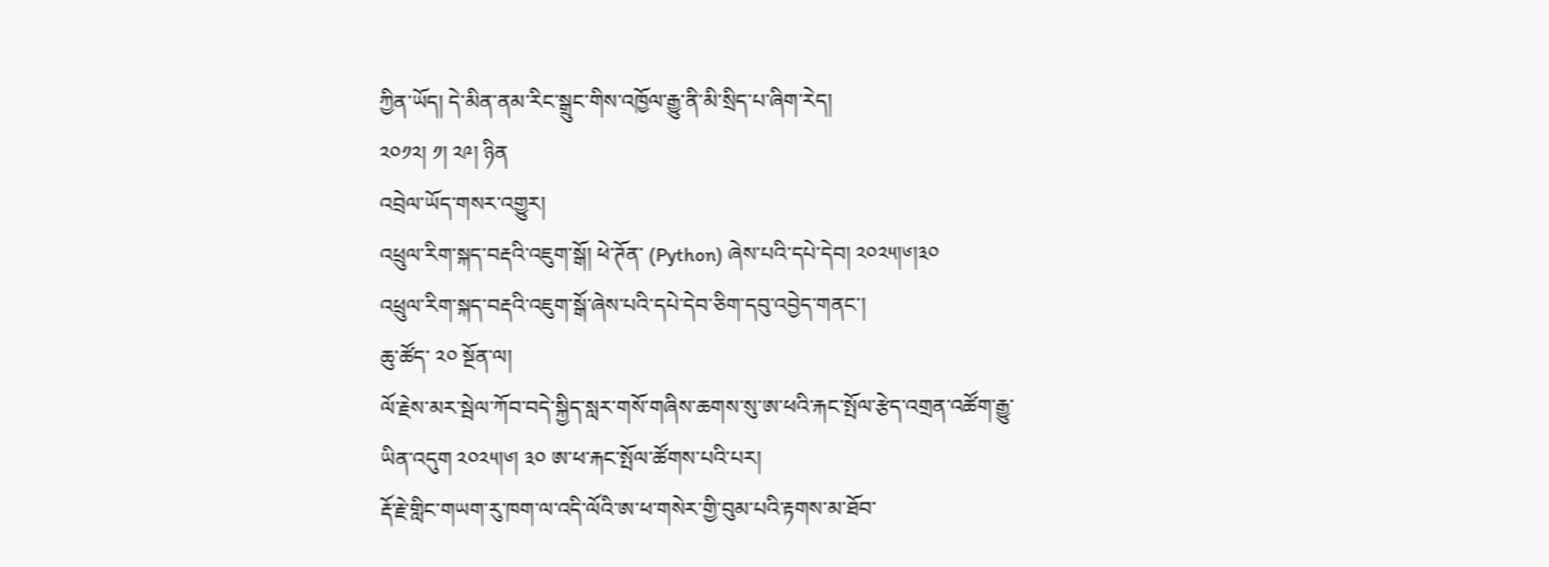ཀྱིན་ཡོད། དེ་མིན་ནམ་རིང་སྒྲུང་གིས་འཁྱོལ་རྒྱུ་ནི་མི་སྲིད་པ་ཞིག་རེད།
༢༠༡༢། ༡། ༢༩། ཉིན
འབྲེལ་ཡོད་གསར་འགྱུར།
འཕྲུལ་རིག་སྐད་བརྡའི་འཇུག་སྒོ། ཕེ་ཊོན་ (Python) ཞེས་པའི་དཔེ་དེབ། ༢༠༢༥།༦།༣༠
འཕྲུལ་རིག་སྐད་བརྡའི་འཇུག་སྒོ་ཞེས་པའི་དཔེ་དེབ་ཅིག་དབུ་འབྱེད་གནང་།
ཆུ་ཚོད་ ༢༠ སྔོན་ལ།
ལོ་རྗེས་མར་སྦེལ་ཀོབ་བདེ་སྐྱིད་སླར་གསོ་གཞིས་ཆགས་སུ་ཨ་ཕའི་རྐང་སྤོལ་རྩེད་འགྲན་འཚོག་རྒྱུ་ཡིན་འདུག ༢༠༢༥།༦། ༣༠ ཨ་ཕ་རྐང་སྤོལ་ཚོགས་པའི་པར།
རྡོ་རྗེ་གླིང་གཡག་རུ་ཁག་ལ་འདི་ལོའི་ཨ་ཕ་གསེར་གྱི་བུམ་པའི་རྟགས་མ་ཐོབ་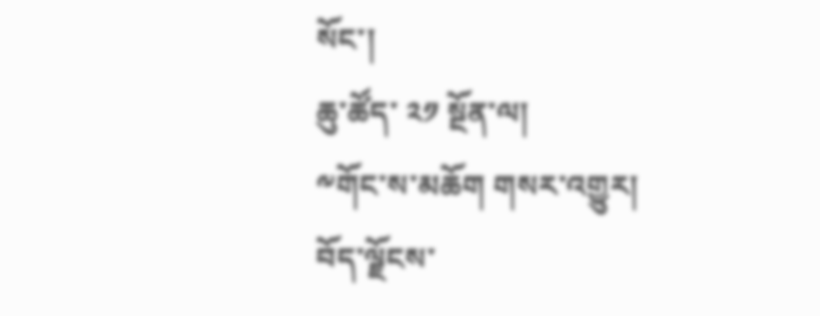སོང་།
ཆུ་ཚོད་ ༢༡ སྔོན་ལ།
༸གོང་ས་མཆོག གསར་འགྱུར།
བོད་ལྗོངས་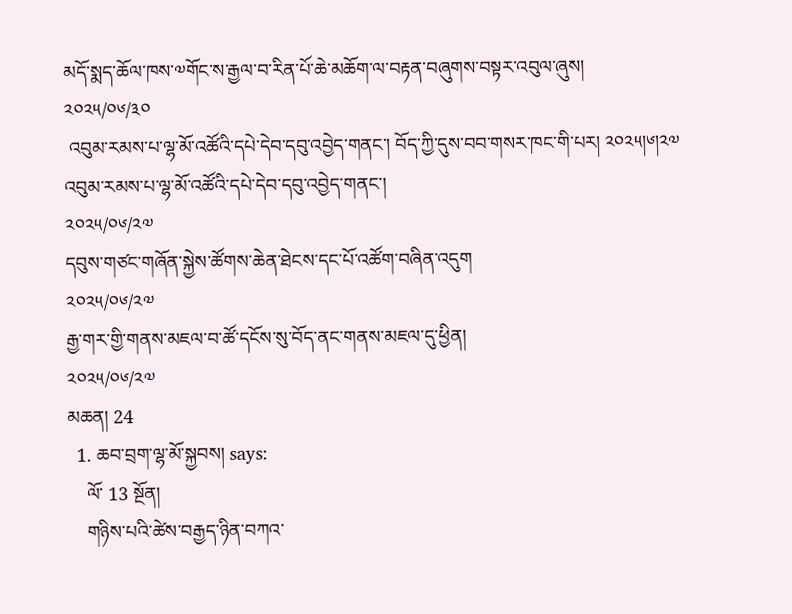མདོ་སྨད་ཆོལ་ཁས་༧གོང་ས་རྒྱལ་བ་རིན་པོ་ཆེ་མཆོག་ལ་བརྟན་བཞུགས་བསྟར་འབུལ་ཞུས།
༢༠༢༥/༠༦/༣༠
 འབུམ་རམས་པ་ལྷ་མོ་འཚོའི་དཔེ་དེབ་དབུ་འབྱེད་གནང་། བོད་ཀྱི་དུས་བབ་གསར་ཁང་གི་པར། ༢༠༢༥།༦།༢༧
འབུམ་རམས་པ་ལྷ་མོ་འཚོའི་དཔེ་དེབ་དབུ་འབྱེད་གནང་།
༢༠༢༥/༠༦/༢༧
དབུས་གཙང་གཞོན་སྐྱེས་ཚོགས་ཆེན་ཐེངས་དང་པོ་འཚོག་བཞིན་འདུག
༢༠༢༥/༠༦/༢༧
རྒྱ་གར་གྱི་གནས་མཇལ་བ་ཚོ་དངོས་སུ་བོད་ནང་གནས་མཇལ་དུ་ཕྱིན།
༢༠༢༥/༠༦/༢༧
མཆན། 24
  1. ཆབ་བྲག་ལྷ་མོ་སྐྱབས། says:
    ལོ་ 13 སྔོན།
    གཉིས་པའི་ཚེས་བརྒྱད་ཉིན་བཀའ་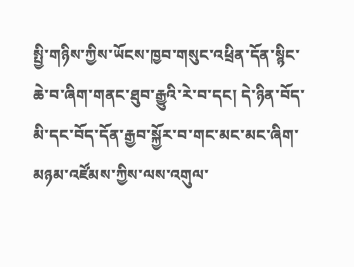སྤྱི་གཉིས་ཀྱིས་ཡོངས་ཁྱབ་གསུང་འཕྲིན་དོན་སྙིང་ཆེ་བ་ཞིག་གནང་ཐུབ་རྒྱུའི་རེ་བ་དང། དེ་ཉིན་བོད་མི་དང་བོད་དོན་རྒྱབ་སྐྱོར་བ་གང་མང་མང་ཞིག་མཉམ་འཛོམས་ཀྱིས་ལས་འགུལ་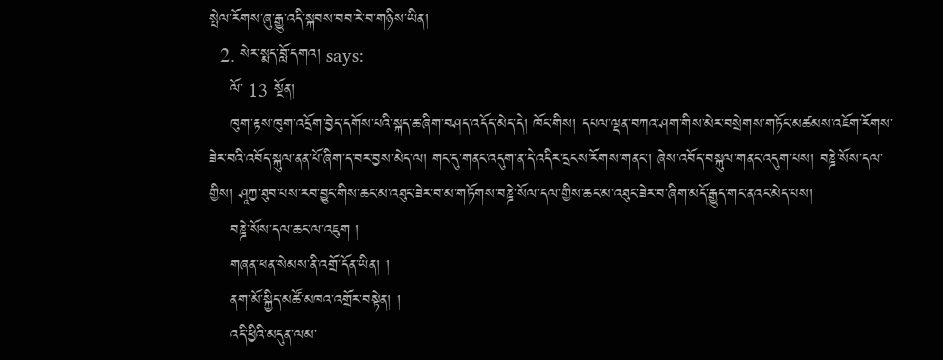སྤེལ་རོགས་ཞུ་རྒྱུ་འདི་སྐབས་བབ་རེ་བ་གཉིས་ཡིན།
  2. སེར་སྨད་བློ་དགའ། says:
    ལོ་ 13 སྔོན།
    ཁུག་རྟས་ཁུག་འདྲོག་བྱེད་དགོས་པའི་སྐད་ཆ་ཞིག་བཤད་འདོད་མེད་དེ། ཁོང་གིས། དཔལ་ལྡན་བཀའ་ཤག་གིས་མེར་བསྲེགས་གཏོང་མཚམས་འཇོག་རོགས་ཟེར་བའི་འབོད་སྐུལ་ནན་པོ་ཞིག་ད་བར་བྱས་མེད་ལ། གང་དུ་གནང་འདུག་ན་དེ་འདིར་དྲངས་རོགས་གནང་། ཞེས་འབོད་བསྐུལ་གནང་འདུག་པས། བཎྜེ་སོས་དལ་གྱིས། ཤཱཀྱ་ཐུབ་པས་རབ་བྱུང་གིས་ཆང་མ་འཐུང་ཟེར་བ་མ་གཏོགས་བཎྜེ་སོལ་དལ་གྱིས་ཆང་མ་འཐུང་ཟེར་བ་ཞིག་མདོ་རྒྱུད་གང་ནའང་མེད་པས།
    བཎྜེ་སོས་དལ་ཆང་ལ་འཇུག །
    གཞན་ཕན་སེམས་ནི་འགྲོ་དོན་ཡིན། །
    ནག་མོ་སྐྱིད་མཚོ་མཁའ་འགྲོར་བསྟེན། །
    འདི་ཕྱིའི་མདུན་ལམ་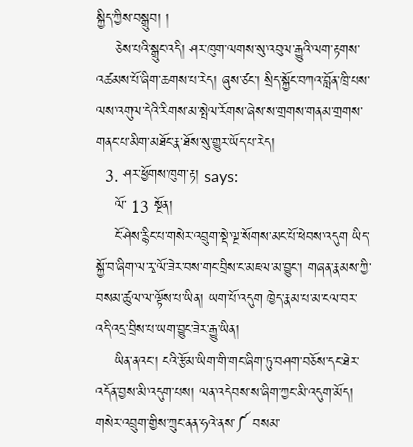སྐྱིད་ཀྱིས་བསྒྲུབ། །
    ཅེས་པའི་སྒྲུང་འདི། ཤར་ཁུག་ལགས་སུ་འབུལ་རྒྱུའི་ལག་རྟགས་འཚམས་པོ་ཞིག་ཆགས་པ་རེད། ཞུས་ཙང་། སྲིད་སྐྱོང་བཀའ་བློན་ཁྲི་པས་ལས་འགུལ་དེའི་རིགས་མ་སྤེལ་རོགས་ཞེས་ས་གྲགས་གནམ་གྲགས་གནང་པ་མིག་མཐོང་རྣ་ཐོས་སུ་གྱུར་ཡོད་པ་རེད།
  3. ཤར་ཕྱོགས་ཁུག་རྟ། says:
    ལོ་ 13 སྔོན།
    ངོ་ཤེས་རྙིང་པ་གསེར་འབྲུག་སྡེ་ལྔ་སོགས་མང་པོ་ཕེབས་འདུག ཡིད་སྐྱོ་བ་ཞིག་ལ་རྭ་ལོ་ཟེར་བས་གང་བྲིས་ང་མཇལ་མ་བྱུང་། གཞན་རྣམས་ཀྱི་བསམ་ཚུལ་ལ་ལྟོས་པ་ཡིན། ཡག་པོ་འདུག ཁྱེད་རྣམ་པ་མ་ངལ་བར་འདི་འདྲ་བྲིས་པ་ཡག་བྱུང་ཟེར་རྒྱུ་ཡིན།
    ཡིན་ནའང་། ངའི་རྩོམ་ཡིག་གི་གང་ཞིག་ཏུ་བཤག་བཅོས་དང་ཐེར་འདོན་བྱས་མི་འདུག་པས། ལན་འདེབས་ས་ཞིག་ཀྱང་མི་འདུག་མོད། གསེར་འབྲུག་གྱིས་ཀྲུང་ནན་ཧའེ་ནས་༼ བསམ་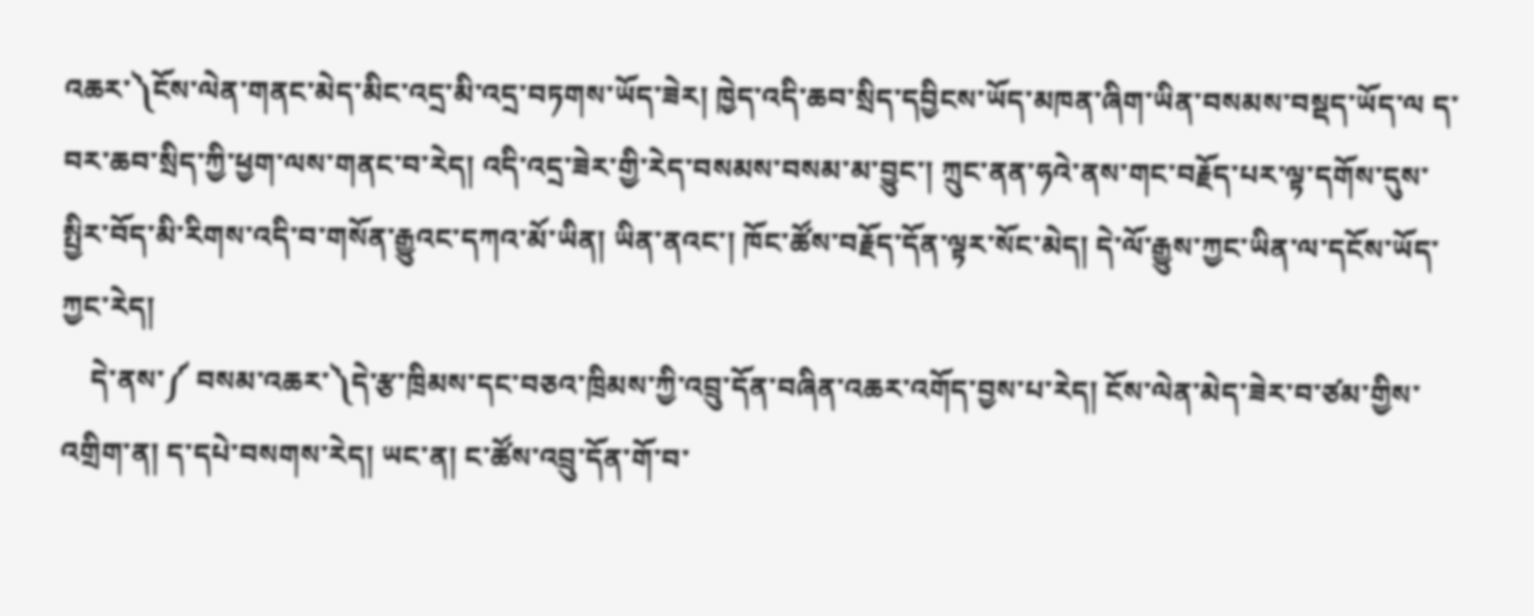འཆར་༽ངོས་ལེན་གནང་མེད་མིང་འདྲ་མི་འདྲ་བཏགས་ཡོད་ཟེར། ཁྱེད་འདི་ཆབ་སྲིད་དབྱིངས་ཡོད་མཁན་ཞིག་ཡིན་བསམས་བསྡད་ཡོད་ལ ད་བར་ཆབ་སྲིད་ཀྱི་ཕྱག་ལས་གནང་བ་རེད། འདི་འདྲ་ཟེར་གྱི་རེད་བསམས་བསམ་མ་བྱུང་། ཀྲུང་ནན་ཧའེ་ནས་གང་བརྗོད་པར་ལྟ་དགོས་དུས་སྤྱིར་བོད་མི་རིགས་འདི་བ་གསོན་རྒྱུའང་དཀའ་མོ་ཡིན། ཡིན་ནའང་། ཁོང་ཚོས་བརྗོད་དོན་ལྟར་སོང་མེད། དེ་ལོ་རྒྱུས་ཀྱང་ཡིན་ལ་དངོས་ཡོད་ཀྱང་རེད།
    དེ་ནས་༼ བསམ་འཆར་༽དེ་རྩ་ཁྲིམས་དང་བཅའ་ཁྲིམས་ཀྱི་འབྲུ་དོན་བཞིན་འཆར་འགོད་བྱས་པ་རེད། ངོས་ལེན་མེད་ཟེར་བ་ཙམ་གྱིས་འགྲིག་ན། ད་དཔེ་བསགས་རེད། ཡང་ན། ང་ཚོས་འབྲུ་དོན་གོ་བ་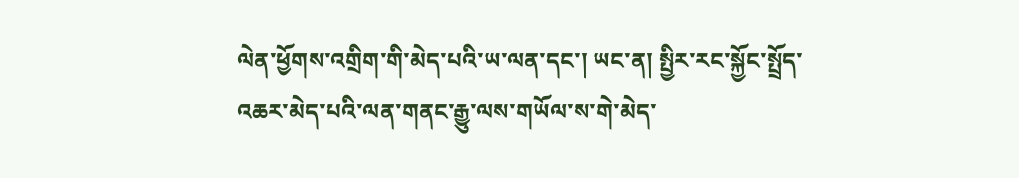ལེན་ཕྱོགས་འགྲིག་གི་མེད་པའི་ཡ་ལན་དང་། ཡང་ན། སྤྱིར་རང་སྐྱོང་སྤྲོད་འཆར་མེད་པའི་ལན་གནང་རྒྱུ་ལས་གཡོལ་ས་གེ་མེད་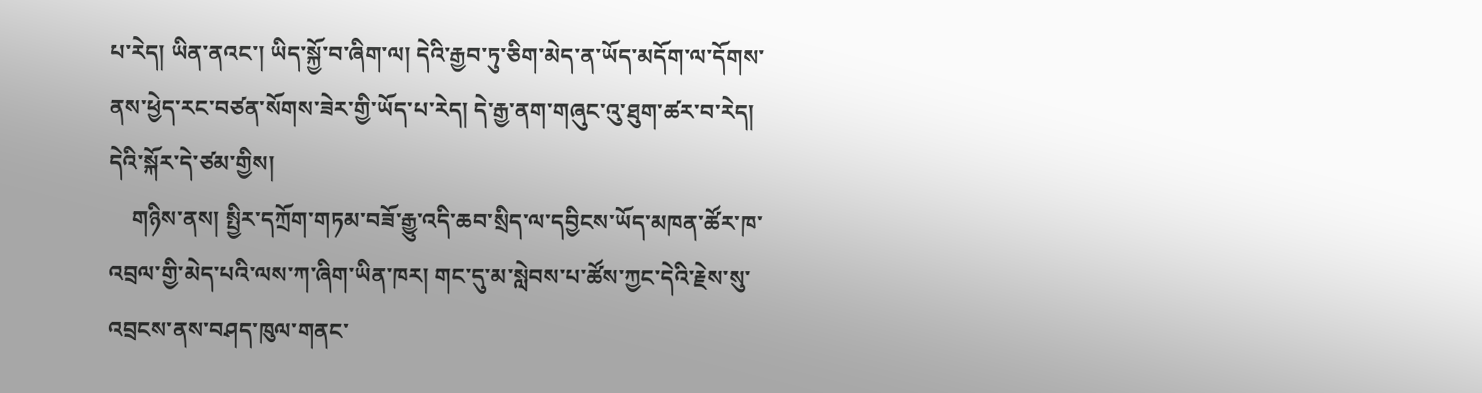པ་རེད། ཡིན་ནའང་། ཡིད་སྐྱོ་བ་ཞིག་ལ། དེའི་རྒྱབ་ཏུ་ཅིག་མེད་ན་ཡོད་མདོག་ལ་དོགས་ནས་ཕྱེད་རང་བཙན་སོགས་ཟེར་གྱི་ཡོད་པ་རེད། དེ་རྒྱ་ནག་གཞུང་འུ་ཐུག་ཚར་བ་རེད། དེའི་སྐོར་དེ་ཙམ་གྱིས།
    གཉིས་ནས། སྤྱིར་དཀྲོག་གཏམ་བཟོ་རྒྱུ་འདི་ཆབ་སྲིད་ལ་དབྱིངས་ཡོད་མཁན་ཚོར་ཁ་འབྲལ་གྱི་མེད་པའི་ལས་ཀ་ཞིག་ཡིན་ཁར། གང་དུ་མ་སླེབས་པ་ཚོས་ཀྱང་དེའི་རྗེས་སུ་འབྲངས་ནས་བཤད་ཁུལ་གནང་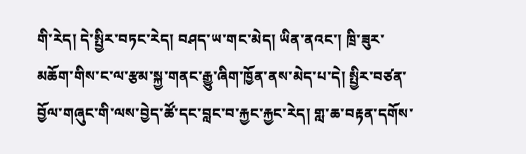གི་རེད། དེ་སྤྱིར་བཏང་རེད། བཤད་ཡ་གང་མེད། ཡིན་ནའང་། ཁྲི་ཟུར་མཆོག་གིས་ང་ལ་རྩམ་སྐྱ་གནང་རྒྱུ་ཞིག་ཁྱོན་ནས་མེད་པ་དེ། སྤྱིར་བཙན་བྱོལ་གཞུང་གི་ལས་བྱེད་ཚོ་དང་བླང་བ་རྐྱང་རྐྱང་རེད། གླ་ཆ་བརྟན་དགོས་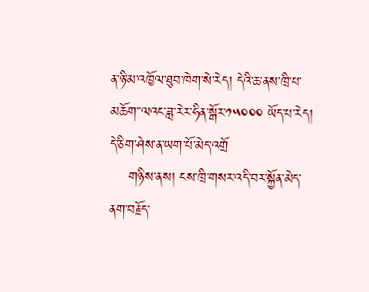ན་ཉི་མ་འཁྱོལ་ཐུབ་ཁེག་སེ་རེད། དེའི་ཆ་ནས་ཁྲི་པ་མཆོག་་ལའང་ཟླ་རེར་ཧིན་སྒོར་༡༥༠༠༠ ཡོད་པ་རེད། དེ་ཅིག་ཤེས་ན་ཡག་པོ་མེད་འགྲོ
    གཉིས་ནས། ངས་ཁྲི་གསར་འདི་བར་སྐྱོན་མེད་ནག་བརྗོད་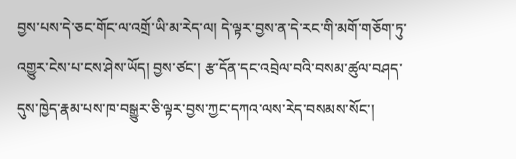བྱས་པས་དེ་ཅང་གོང་ལ་འགྲོ་ཡི་མ་རེད་ལ། དེ་ལྟར་བྱས་ན་དེ་རང་གི་མགོ་གཅོག་ཏུ་འགྱུར་ངེས་པ་ངས་ཤེས་ཡོད། བྱས་ཙང་། རྩ་དོན་དང་འབྲེལ་བའི་བསམ་ཚུལ་བཤད་དུས་ཁྱེད་རྣམ་པས་ཁ་བསྒྱུར་ཅི་ལྟར་བྱས་ཀྱང་དཀའ་ལས་རེད་བསམས་སོང་།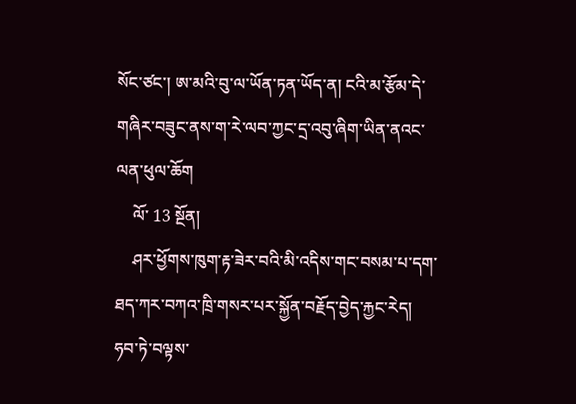སོང་ཙང་། ཨ་མའི་བུ་ལ་ཡོན་ཏན་ཡོད་ན། ངའི་མ་རྩོམ་དེ་གཞིར་བཟུང་ནས་ག་རེ་ལབ་ཀྱང་དྲ་འབུ་ཞིག་ཡིན་ནའང་ལན་ཕུལ་ཆོག
    ལོ་ 13 སྔོན།
    ཤར་ཕྱོགས་ཁུག་རྟ་ཟེར་བའི་མི་འདིས་གང་བསམ་པ་དག་ཐད་ཀར་བཀའ་ཁྲི་གསར་པར་སྐྱོན་བརྗོད་བྱེད་རྐྱང་རེད། ཧབ་ཏེ་བལྟས་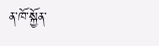ན་ཁོ་སྐྱོན་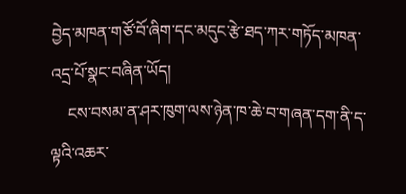བྱེད་མཁན་གཙོ་བོ་ཞིག་དང་མདུང་རྩེ་ཐད་ཀར་གཏོད་མཁན་འདྲ་པོ་སྣང་བཞིན་ཡོད།
    ངས་བསམ་ན་ཤར་ཁུག་ལས་ཉེན་ཁ་ཆེ་བ་གཞན་དག་ནི་ད་ལྟའི་འཆར་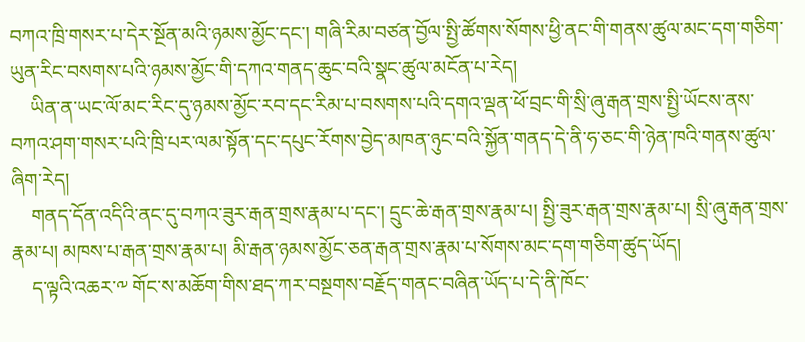བཀའ་ཁྲི་གསར་པ་དེར་སྔོན་མའི་ཉམས་མྱོང་དང་། གཞི་རིམ་བཙན་བྱོལ་སྤྱི་ཚོགས་སོགས་ཕྱི་ནང་གི་གནས་ཚུལ་མང་དག་གཅིག་ཡུན་རིང་བསགས་པའི་ཉམས་མྱོང་གི་དཀའ་གནད་ཆུང་བའི་སྣང་ཚུལ་མངོན་པ་རེད།
    ཡིན་ན་ཡང་ལོ་མང་རིང་དུ་ཉམས་མྱོང་རབ་དང་རིམ་པ་བསགས་པའི་དགའ་ལྡན་ཕོ་བྲང་གི་སྲི་ཞུ་རྒན་གྲས་སྤྱི་ཡོངས་ནས་བཀའ་ཤག་གསར་པའི་ཁྲི་པར་ལམ་སྟོན་དང་དཔུང་རོགས་བྱེད་མཁན་ཉུང་བའི་སྐྱོན་གནད་དེ་ནི་ཧ་ཅང་གི་ཉེན་ཁའི་གནས་ཚུལ་ཞིག་རེད།
    གནད་དོན་འདིའི་ནང་དུ་བཀའ་ཟུར་རྒན་གྲས་རྣམ་པ་དང་། དྲུང་ཆེ་རྒན་གྲས་རྣམ་པ། སྤྱི་ཟུར་རྒན་གྲས་རྣམ་པ། སྲི་ཞུ་རྒན་གྲས་རྣམ་པ། མཁས་པ་རྒན་གྲས་རྣམ་པ། མི་རྒན་ཉམས་མྱོང་ཅན་རྒན་གྲས་རྣམ་པ་སོགས་མང་དག་གཅིག་ཚུད་ཡོད།
    ད་ལྟའི་འཆར་༸ གོང་ས་མཆོག་གིས་ཐད་ཀར་བསྔགས་བརྗོད་གནང་བཞིན་ཡོད་པ་དེ་ནི་ཁོང་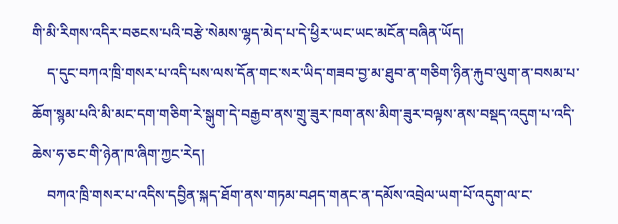གི་མི་རིགས་འདིར་བཅངས་པའི་བརྩེ་སེམས་ལྷད་མེད་པ་དེ་ཕྱིར་ཡང་ཡང་མངོན་བཞིན་ཡོད།
    ད་དུང་བཀའ་ཁྲི་གསར་པ་འདི་པས་ལས་དོན་གང་སར་ཡིད་གཟབ་བྱ་མ་ཐུབ་ན་གཅིག་ཉིན་རྐུབ་ལུག་ན་བསམ་པ་ཆོག་སྙམ་པའི་མི་མང་དག་གཅིག་རེ་སྒུག་དེ་བརྒྱབ་ནས་གྲུ་ཟུར་ཁག་ནས་མིག་ཟུར་བལྟས་ནས་བསྡད་འདུག་པ་འདི་ཆེས་ཧ་ཅང་གི་ཉེན་ཁ་ཞིག་ཀྱང་རེད།
    བཀའ་ཁྲི་གསར་པ་འདིས་དབྱིན་སྐད་ཐོག་ནས་གཏམ་བཤད་གནང་ན་དམོས་འབྲེལ་ཡག་པོ་འདུག་ལ་ང་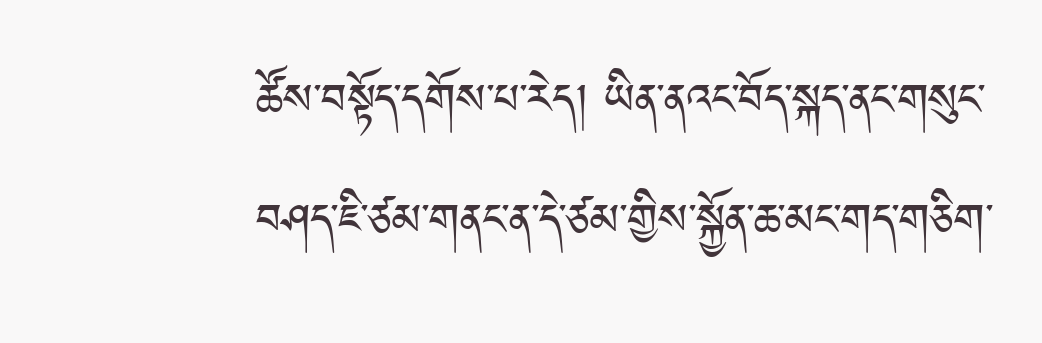ཚོས་བསྟོད་དགོས་པ་རེད། ཡིན་ནའང་བོད་སྐད་ནང་གསུང་བཤད་ཇི་ཙམ་གནང་ན་དེ་ཙམ་གྱིས་སྐྱོན་ཆ་མང་གད་གཅིག་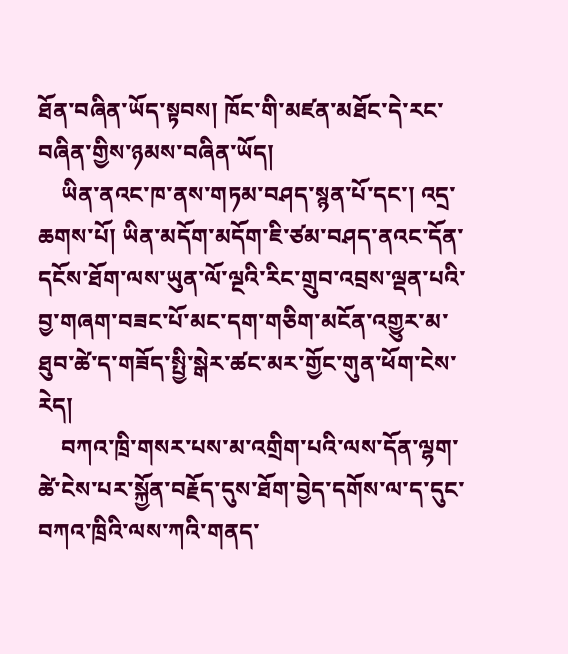ཐོན་བཞིན་ཡོད་སྟབས། ཁོང་གི་མཛན་མཐོང་དེ་རང་བཞིན་གྱིས་ཉམས་བཞིན་ཡོད།
    ཡིན་ནའང་ཁ་ནས་གཏམ་བཤད་སྙན་པོ་དང་། འདྲ་ཆགས་པོ། ཡིན་མདོག་མདོག་ཇི་ཙམ་བཤད་ནའང་དོན་དངོས་ཐོག་ལས་ཡུན་ལོ་ལྔའི་རིང་གྲུབ་འབྲས་ལྡན་པའི་བྱ་གཞག་བཟང་པོ་མང་དག་གཅིག་མངོན་འགྱུར་མ་ཐུབ་ཚེ་ད་གཟོད་སྤྱི་སྒེར་ཚང་མར་གྱོང་གུན་ཕོག་ངེས་རེད།
    བཀའ་ཁྲི་གསར་པས་མ་འགྲིག་པའི་ལས་དོན་ལྷག་ཚེ་ངེས་པར་སྐྱོན་བརྗོད་དུས་ཐོག་བྱེད་དགོས་ལ་ད་དུང་བཀའ་ཁྲིའི་ལས་ཀའི་གནད་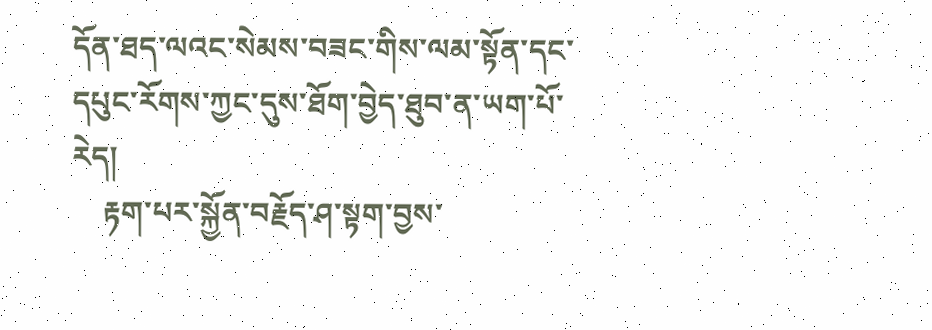དོན་ཐད་ལའང་སེམས་བཟང་གིས་ལམ་སྟོན་དང་དཔུང་རོགས་ཀྱང་དུས་ཐོག་བྱེད་ཐུབ་ན་ཡག་པོ་རེད།
    རྟག་པར་སྐྱོན་བརྗོད་ཤ་སྟག་བྱས་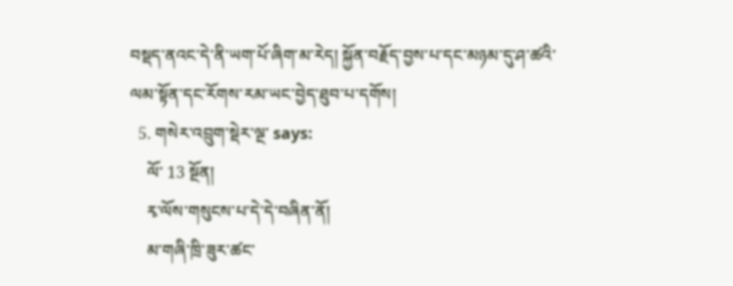བསྡད་ནའང་དེ་ནི་ཡག་པོ་ཞིག་མ་རེད། སྐྱོན་བརྗོད་བྱས་པ་དང་མཉམ་དུ་ཤ་ཚའི་ལམ་སྟོན་དང་རོགས་རམ་ཡང་བྱེད་ཐུབ་པ་དགོས།
  5. གསེར་འབྲུག་སྡེར་ལྔ་ says:
    ལོ་ 13 སྔོན།
    རྭ་ལོས་གསུངས་པ་དེ་དེ་བཞིན་ནོ།
    མ་གཞི་ཁྲི་ཟུར་ཚང་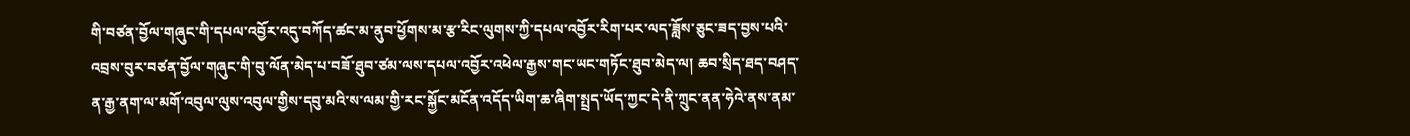གི་བཙན་བྱོལ་གཞུང་གི་དཔལ་འབྱོར་འདུ་བཀོད་ཚང་མ་ནུབ་ཕྱོགས་མ་རྩ་རིང་ལུགས་ཀྱི་དཔལ་འབྱོར་རིག་པར་ལད་ཟློས་ཅུང་ཟད་བྱས་པའི་འབྲས་བུར་བཙན་བྱོལ་གཞུང་གི་བུ་ལོན་མེད་པ་བཟོ་ཐུབ་ཙམ་ལས་དཔལ་འབྱོར་འཕེལ་རྒྱས་གང་ཡང་གཏོང་ཐུབ་མེད་ལ། ཆབ་སྲིད་ཐད་བཤད་ན་རྒྱ་ནག་ལ་མགོ་འབུལ་ལུས་འབུལ་གྱིས་དབུ་མའི་ས་ལམ་གྱི་རང་སྐྱོང་མངོན་འདོད་ཡིག་ཆ་ཞིག་སྤྲད་ཡོད་ཀྱང་དེ་ནི་ཀྲུང་ནན་ཧེའེ་ནས་ནམ་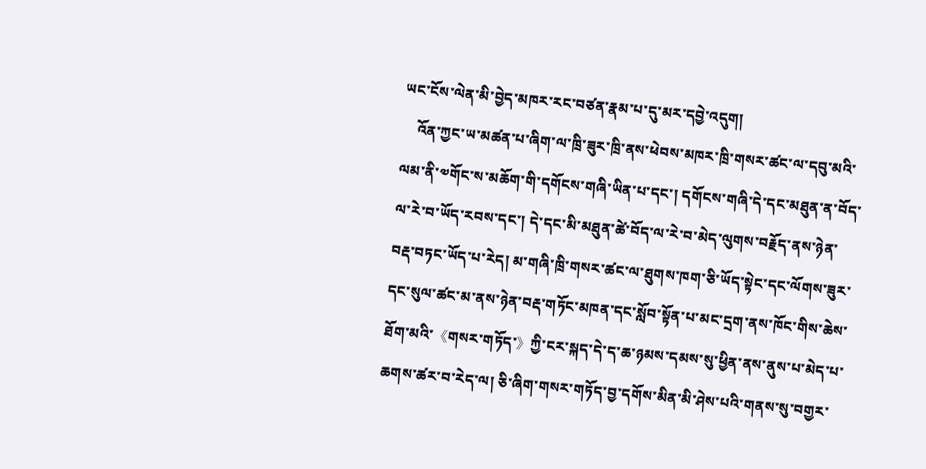ཡང་ངོས་ལེན་མི་བྱེད་མཁར་རང་བཙན་རྣམ་པ་དུ་མར་དབྱེ་འདུག།
    འོན་ཀྱང་ཡ་མཚན་པ་ཞིག་ལ་ཁྲི་ཟུར་ཁྲི་ནས་ཕེབས་མཁར་ཁྲི་གསར་ཚང་ལ་དབུ་མའི་ལམ་ནི་༧གོང་ས་མཆོག་གི་དགོངས་གཞི་ཡིན་པ་དང་། དགོངས་གཞི་དེ་དང་མཐུན་ན་བོད་ལ་རེ་བ་ཡོད་རབས་དང་། དེ་དང་མི་མཐུན་ཚེ་བོད་ལ་རེ་བ་མེད་ལུགས་བརྗོད་ནས་ཉེན་བརྡ་བཏང་ཡོད་པ་རེད། མ་གཞི་ཁྲི་གསར་ཚང་ལ་ཐུགས་ཁག་ཅི་ཡོད་སྟེང་དང་ལོགས་ཟུར་དང་སུལ་ཚང་མ་ནས་ཉེན་བརྡ་གཏོང་མཁན་དང་སློབ་སྟོན་པ་མང་དྲག་ནས་ཁོང་གིས་ཆེས་ཐོག་མའི་《གསར་གཏོད་》ཀྱི་ངར་སྐད་དེ་ད་ཆ་ཉམས་དམས་སུ་ཕྱིན་ནས་ནུས་པ་མེད་པ་ཆགས་ཚར་བ་རེད་ལ། ཅི་ཞིག་གསར་གཏོད་བྱ་དགོས་མིན་མི་ཤེས་པའི་གནས་སུ་བགྱར་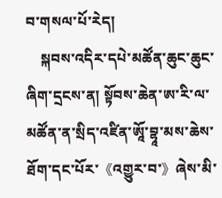བ་གསལ་པོ་རེད།
    སྐབས་འདིར་དཔེ་མཚོན་ཆུང་ཆུང་ཞིག་དྲངས་ན། སྟོབས་ཆེན་ཨ་རི་ལ་མཚོན་ན་སྲིད་འཛིན་ཨཱོ་བྷཱ་མས་ཆེས་ཐོག་དང་པོར་《འགྱུར་བ་》ཞེས་མི་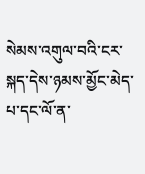སེམས་འགུལ་བའི་ངར་སྐད་དེས་ཉམས་མྱོང་མེད་པ་དང་ལོ་ན་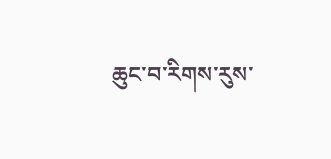ཆུང་བ་རིགས་རུས་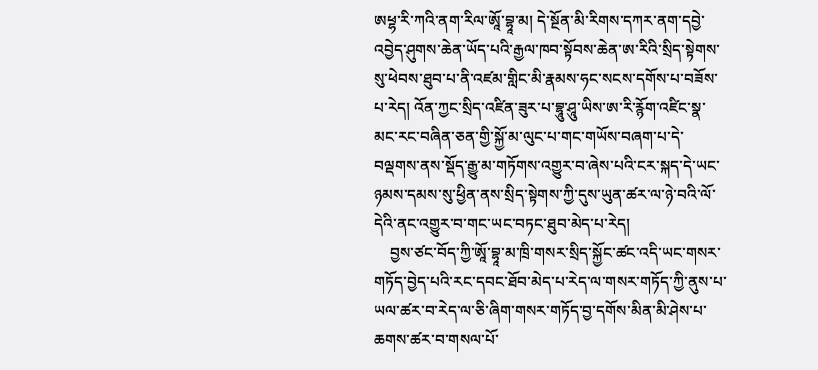ཨཕྷ་རི་ཀའི་ནག་རིལ་ཨཱོ་བྷཱ་མ། དེ་སྔོན་མི་རིགས་དཀར་ནག་དབྱེ་འབྱེད་ཤུགས་ཆེན་ཡོད་པའི་རྒྱལ་ཁབ་སྟོབས་ཆེན་ཨ་རིའི་སྲིད་སྟེགས་སུ་ཕེབས་ཐུབ་པ་ནི་འཛམ་གླིང་མི་རྣམས་ཧང་སངས་དགོས་པ་བཟོས་པ་རེད། འོན་ཀྱང་སྲིད་འཛིན་ཟུར་པ་བྷཱུ་ཤཱུ་ཡིས་ཨ་རི་རྙོག་འཛིང་སྣ་མང་རང་བཞིན་ཅན་གྱི་སྐྱོ་མ་ལུང་པ་གང་གཡོས་བཞག་པ་དེ་བལྡགས་ནས་སྡོད་རྒྱུ་མ་གཏོགས་འགྱུར་བ་ཞེས་པའི་ངར་སྐད་དེ་ཡང་ཉམས་དམས་སུ་ཕྱིན་ནས་སྲིད་སྟེགས་ཀྱི་དུས་ཡུན་ཚར་ལ་ཉེ་བའི་ལོ་དེའི་ནང་འགྱུར་བ་གང་ཡང་བཏང་ཐུབ་མེད་པ་རེད།
    བྱས་ཙང་བོད་ཀྱི་ཨཱོ་བྷཱ་མ་ཁྲི་གསར་སྲིད་སྐྱོང་ཚང་འདི་ཡང་གསར་གཏོད་བྱེད་པའི་རང་དབང་ཐོབ་མེད་པ་རེད་ལ་གསར་གཏོད་ཀྱི་ནུས་པ་ཡལ་ཚར་བ་རེད་ལ་ཅི་ཞིག་གསར་གཏོད་བྱ་དགོས་མིན་མི་ཤེས་པ་ཆགས་ཚར་བ་གསལ་པོ་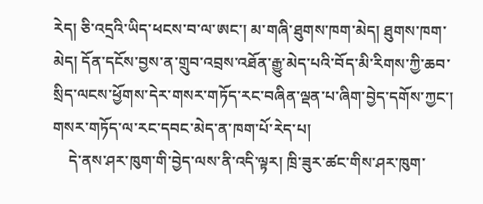རེད། ཅི་འདྲའི་ཡིད་ཕངས་བ་ལ་ཨང་། མ་གཞི་ཐུགས་ཁག་མེད། ཐུགས་ཁག་མེད། དོན་དངོས་བྱས་ན་གྲུབ་འབྲས་འཐོན་རྒྱུ་མེད་པའི་བོད་མི་རིགས་ཀྱི་ཆབ་སྲིད་ལངས་ཕྱོགས་དེར་གསར་གཏོད་རང་བཞིན་ལྡན་པ་ཞིག་བྱེད་དགོས་ཀྱང་། གསར་གཏོད་ལ་རང་དབང་མེད་ན་ཁག་པོ་རེད་པ།
    དེ་ནས་ཤར་ཁུག་གི་བྱེད་ལས་ནི་འདི་ལྟར། ཁྲི་ཟུར་ཚང་གིས་ཤར་ཁུག་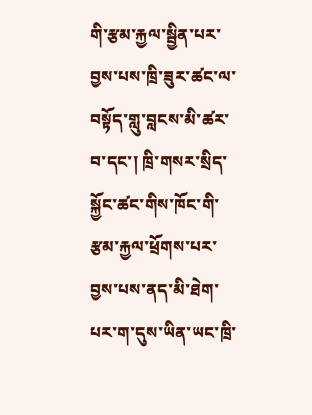གི་རྩམ་རྐྱལ་སྦྱིན་པར་བྱས་པས་ཁྲི་ཟུར་ཚང་ལ་བསྟོད་གླུ་བླངས་མི་ཚར་བ་དང་། ཁྲི་གསར་སྲིད་སྐྱོང་ཚང་གིས་ཁོང་གི་རྩམ་རྐྱལ་ཕྲོགས་པར་བྱས་པས་ནད་མི་ཐེག་པར་ག་དུས་ཡིན་ཡང་ཁྲི་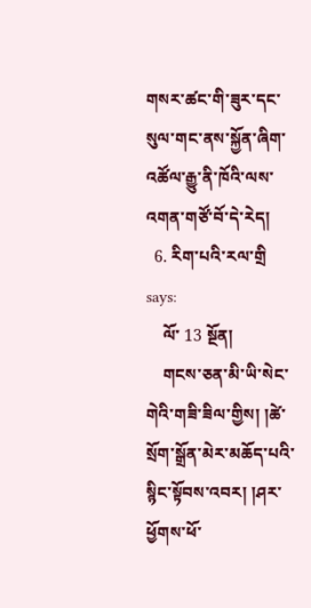གསར་ཚང་གི་ཟུར་དང་སུལ་གང་ནས་སྐྱོན་ཞིག་འཚོལ་རྒྱུ་ནི་ཁོའི་ལས་འགན་གཙོ་བོ་དེ་རེད།
  6. རིག་པའི་རལ་གྲི says:
    ལོ་ 13 སྔོན།
    གངས་ཅན་མི་ཡི་སེང་གེའི་གཟི་ཟིལ་གྱིས། །ཚེ་སྲོག་སྒྲོན་མེར་མཆོད་པའི་སྙིང་སྟོབས་འབར། །ཤར་ཕྱོགས་ཕོ་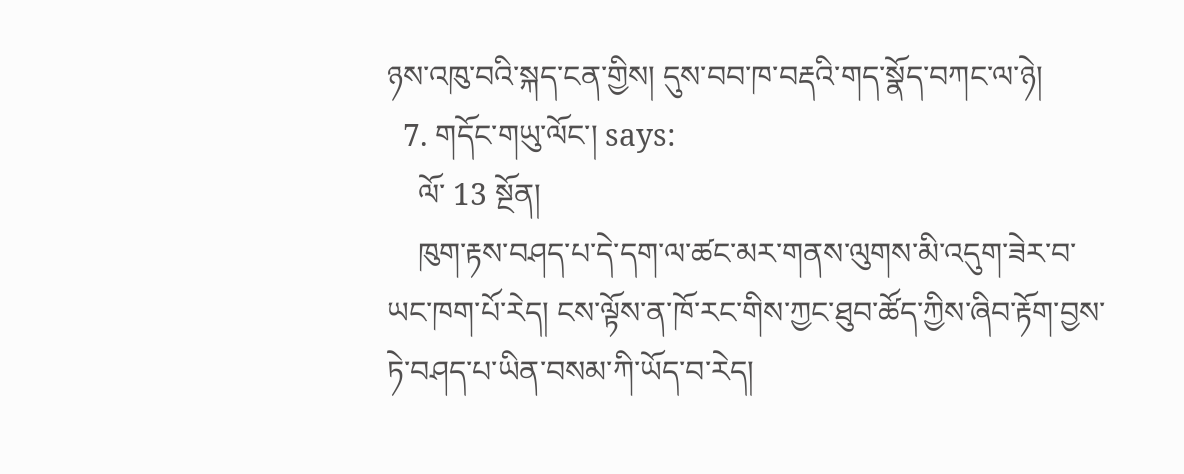ཉས་འཁུ་བའི་སྐད་ངན་གྱིས། དུས་བབ་ཁ་བརྡའི་གད་སྣོད་བཀང་ལ་ཉེ།
  7. གདོང་གཡུ་ལོང་། says:
    ལོ་ 13 སྔོན།
    ཁུག་རྟས་བཤད་པ་དེ་དག་ལ་ཚང་མར་གནས་ལུགས་མི་འདུག་ཟེར་བ་ཡང་ཁག་པོ་རེད། ངས་ལྟོས་ན་ཁོ་རང་གིས་ཀྱང་ཐུབ་ཚོད་ཀྱིས་ཞིབ་རྟོག་བྱས་ཏེ་བཤད་པ་ཡིན་བསམ་ཀི་ཡོད་བ་རེད།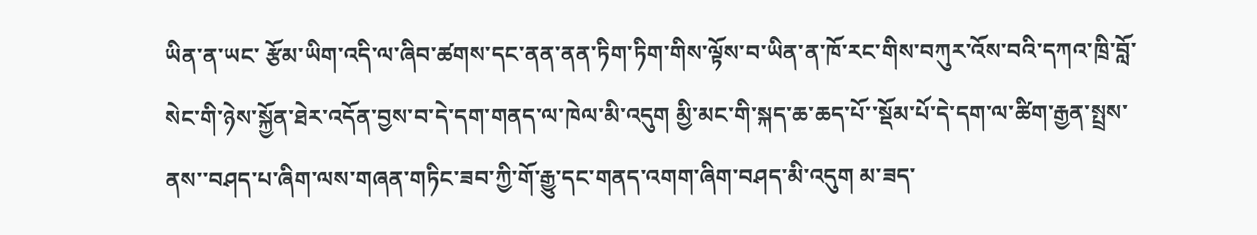ཡིན་ན་ཡང་ རྩོམ་ཡིག་འདི་ལ་ཞིབ་ཚགས་དང་ནན་ནན་ཏིག་ཏིག་གིས་ལྟོས་བ་ཡིན་ན་ཁོ་རང་གིས་བཀུར་འོས་བའི་དཀའ་ཁྲི་བློ་སེང་གི་ཉེས་སྐྱོན་ཐེར་འདོན་བྱས་བ་དེ་དག་གནད་ལ་ཁེལ་མི་འདུག མྱི་མང་གི་སྐད་ཆ་ཆད་པོ་་སྡོམ་པོ་དེ་དག་ལ་ཚིག་རྒྱན་སྤྲས་ནས་་བཤད་པ་ཞིག་ལས་གཞན་གཏིང་ཟབ་ཀྱི་གོ་རྒྱུ་དང་གནད་འགག་ཞིག་བཤད་མི་འདུག མ་ཟད་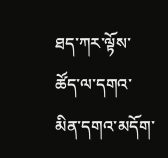ཐད་ཀར་ལྟོས་ཚོད་ལ་དགའ་མིན་དགའ་མདོག་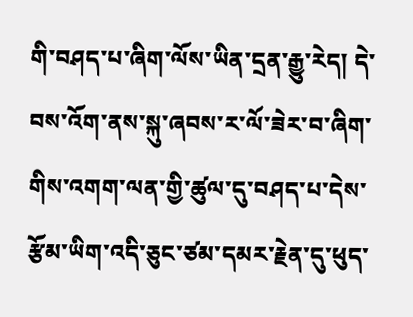གི་བཤད་པ་ཞིག་ལོས་ཡིན་དྲན་རྒྱུ་རེད། དེ་བས་འོག་ནས་སྐུ་ཞབས་ར་ལོ་ཟེར་བ་ཞིག་གིས་འགག་ལན་གྱི་ཚུལ་དུ་བཤད་པ་དེས་རྩོམ་ཡིག་འདི་ཅུང་ཙམ་དམར་རྗེན་དུ་ཕུད་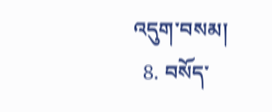འདུག་བསམ།
  8. བསོད་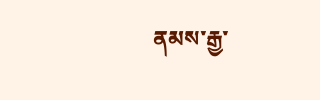ནམས་རྒྱ་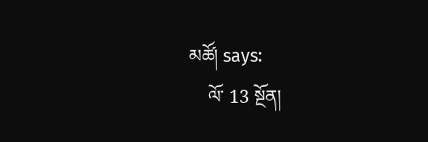མཚོ། says:
    ལོ་ 13 སྔོན།